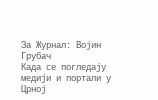За Журнал: Војин Грубач
Када се погледају медији и портали у Црној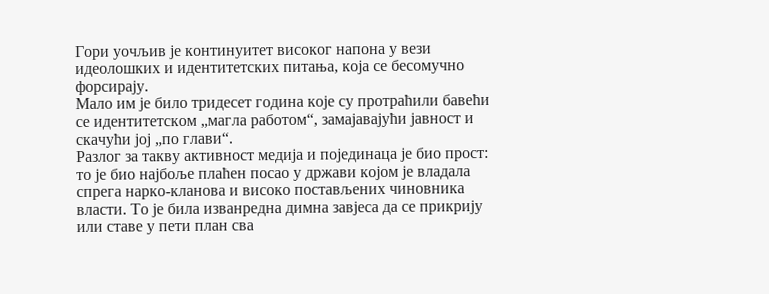Гори уочљив је континуитет високог напона у вези идеолошких и идентитетских питања, која се бесомучно форсирају.
Мало им је било тридесет година које су протраћили бавећи се идентитетском „магла работом“, замајавајући јавност и скачући јој „по глави“.
Разлог за такву активност медија и појединаца је био прост: то је био најбоље плаћен посао у држави којом је владала спрега нарко-кланова и високо постављених чиновника власти. То је била изванредна димна завјеса да се прикрију или ставе у пети план сва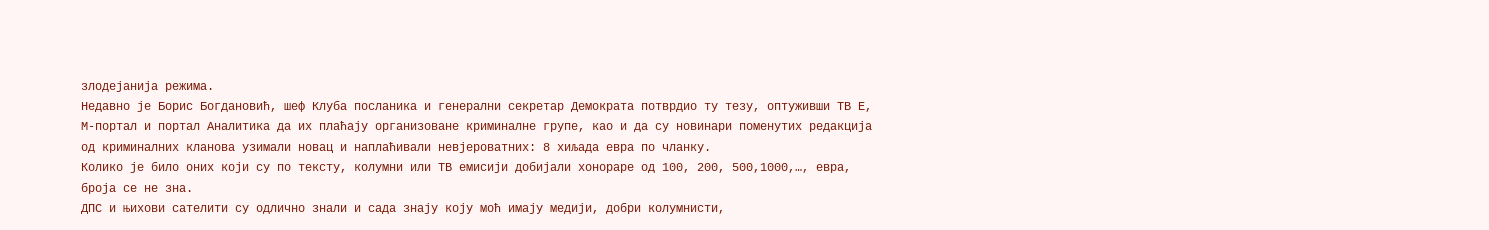злодејанија режима.
Недавно је Борис Богдановић, шеф Клуба посланика и генерални секретар Демократа потврдио ту тезу, оптуживши ТВ Е, М-портал и портал Аналитика да их плаћају организоване криминалне групе, као и да су новинари поменутих редакција од криминалних кланова узимали новац и наплаћивали невјероватних: 8 хиљада евра по чланку.
Колико је било оних који су по тексту, колумни или ТВ емисији добијали хонораре од 100, 200, 500,1000,…, евра, броја се не зна.
ДПС и њихови сателити су одлично знали и сада знају коју моћ имају медији, добри колумнисти,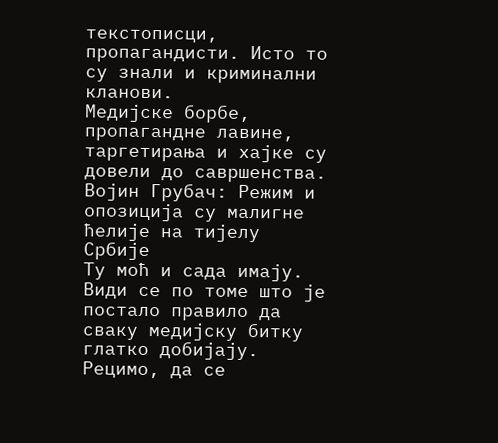текстописци, пропагандисти. Исто то су знали и криминални кланови.
Медијске борбе, пропагандне лавине, таргетирања и хајке су довели до савршенства.
Војин Грубач: Режим и опозиција су малигне ћелије на тијелу Србије
Ту моћ и сада имају. Види се по томе што је постало правило да сваку медијску битку глатко добијају.
Рецимо, да се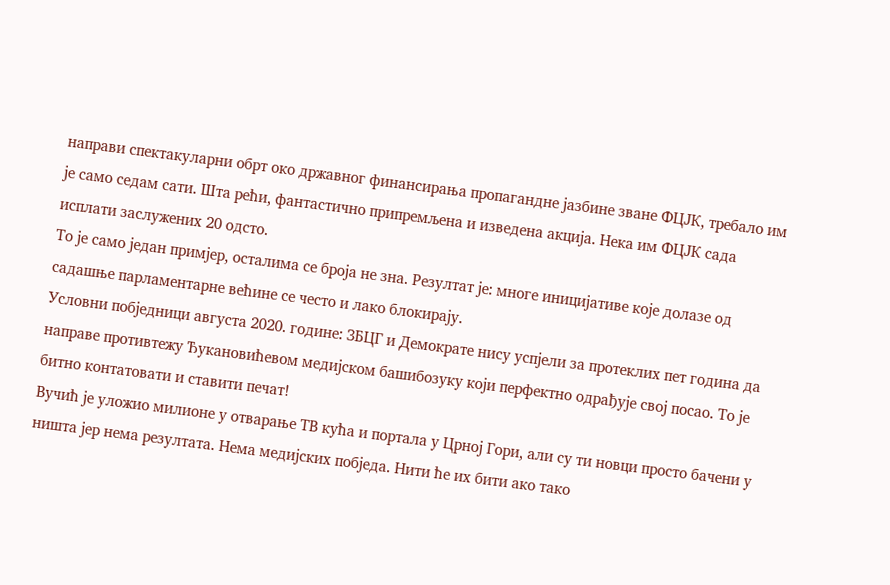направи спектакуларни обрт око државног финансирања пропагандне јазбине зване ФЦЈК, требало им је само седам сати. Шта рећи, фантастично припремљена и изведена акција. Нека им ФЦЈК сада исплати заслужених 20 одсто.
То је само један примјер, осталима се броја не зна. Резултат је: многе иницијативе које долазе од садашње парламентарне већине се често и лако блокирају.
Условни побједници августа 2020. године: ЗБЦГ и Демократе нису успјели за протеклих пет година да направе противтежу Ђукановићевом медијском башибозуку који перфектно одрађује свој посао. То је битно контатовати и ставити печат!
Вучић је уложио милионе у отварање ТВ кућа и портала у Црној Гори, али су ти новци просто бачени у ништа јер нема резултата. Нема медијских побједа. Нити ће их бити ако тако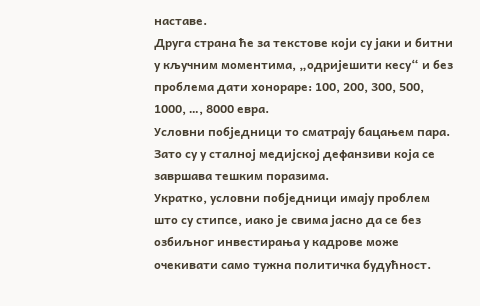наставе.
Друга страна ће за текстове који су јаки и битни у кључним моментима, „одријешити кесу“ и без проблема дати хонораре: 100, 200, 300, 500, 1000, …, 8000 евра.
Условни побједници то сматрају бацањем пара. Зато су у сталној медијској дефанзиви која се завршава тешким поразима.
Укратко, условни побједници имају проблем што су стипсе, иако је свима јасно да се без озбиљног инвестирања у кадрове може очекивати само тужна политичка будућност.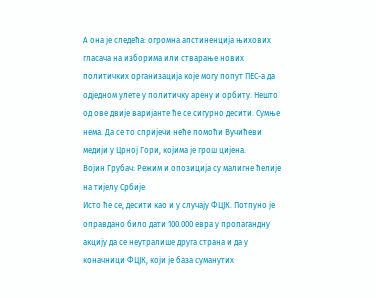А она је следећа: огромна апстиненција њихових гласача на изборима или стварање нових политичких организација које могу попут ПЕС-а да одједном улете у политичку арену и орбиту. Нешто од ове двије варијанте ће се сигурно десити. Сумње нема. Да се то спријечи неће помоћи Вучићеви медији у Црној Гори, којима је грош цијена.
Војин Грубач: Режим и опозиција су малигне ћелије на тијелу Србије
Исто ће се, десити као и у случају ФЦЈК. Потпуно је оправдано било дати 100.000 евра у пропагандну акцију да се неутралише друга страна и да у коначници ФЦЈК, који је база суманутих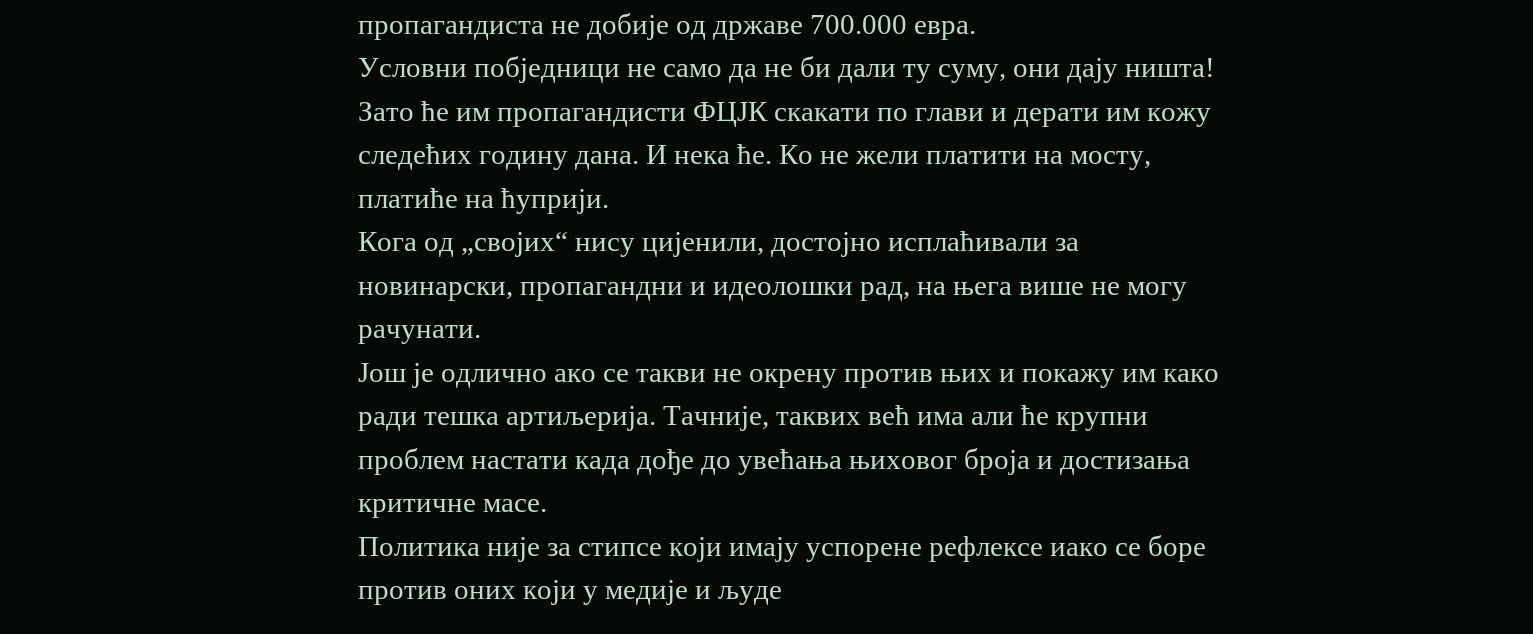пропагандиста не добије од државе 700.000 евра.
Условни побједници не само да не би дали ту суму, они дају ништа!
Зато ће им пропагандисти ФЦЈК скакати по глави и дерати им кожу следећих годину дана. И нека ће. Ко не жели платити на мосту, платиће на ћуприји.
Кога од „својих“ нису цијенили, достојно исплаћивали за новинарски, пропагандни и идеолошки рад, на њега више не могу рачунати.
Још је одлично ако се такви не окрену против њих и покажу им како ради тешка артиљерија. Тачније, таквих већ има али ће крупни проблем настати када дође до увећања њиховог броја и достизања критичне масе.
Политика није за стипсе који имају успорене рефлексе иако се боре против оних који у медије и људе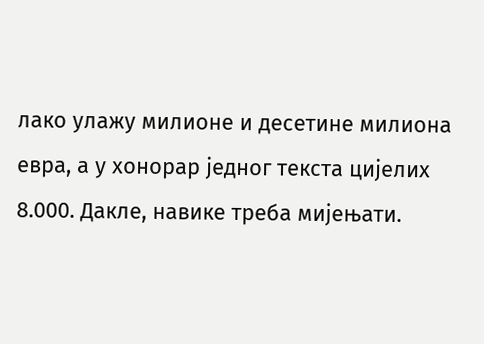лако улажу милионе и десетине милиона евра, а у хонорар једног текста цијелих 8.000. Дакле, навике треба мијењати.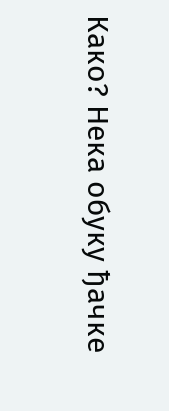Како? Нека обуку ђачке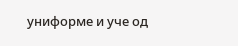униформе и уче од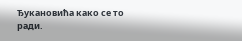Ђукановића како се то ради.